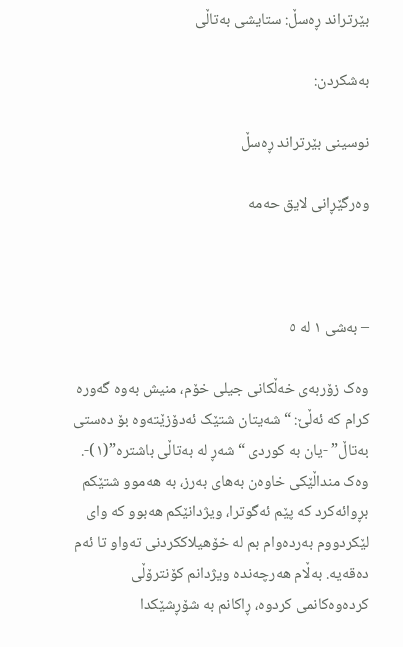بێرتراند ڕەسڵ: ستایشی بەتاڵی

بەشکردن:

نوسینی بێرتراند ڕەسڵ

وەرگێڕانی لایق حەمە



– بەشی ١ لە ٥

وەک زۆربەی خەڵکانی جیلی خۆم، منیش بەوە گەورە کرام کە ئەڵێ: “شەیتان شتێک ئەدۆزێتەوە بۆ دەستی بەتاڵ” -یان بە کوردی “شەڕ لە بەتاڵی باشترە”(١)-. وەک منداڵێکی خاوەن بەهای بەرز، بە هەموو شتێکم بڕوائەکرد کە پێم ئەگوترا، ویژدانێکم هەبوو کە وای لێکردووم بەردەوام بم لە خۆهیلاککردنی تەواو تا ئەم دەقەیە. بەڵام هەرچەندە ویژدانم کۆنترۆڵی کردەوەکانمی کردوە، ڕاکانم بە شۆڕشێکدا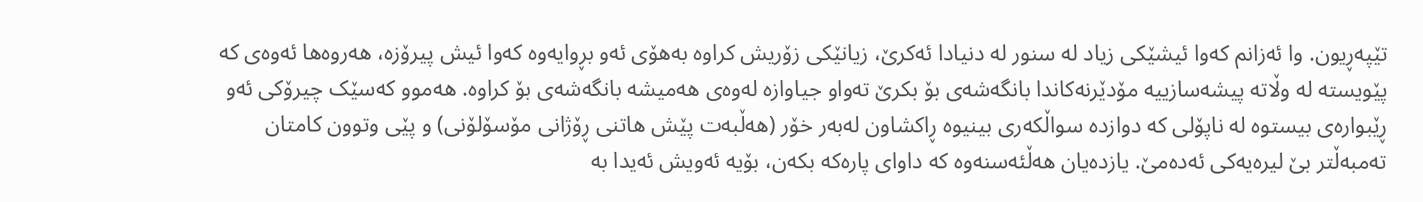تێپەڕیون. وا ئەزانم کەوا ئیشێکی زیاد لە سنور لە دنیادا ئەکرێ، زیانێکی زۆریش کراوە بەهۆی ئەو بڕوایەوە کەوا ئیش پیرۆزە، هەروەها ئەوەی کە پێویستە لە وڵاتە پیشەسازییە مۆدێرنەکاندا بانگەشەی بۆ بکرێ تەواو جیاوازە لەوەی هەمیشە بانگەشەی بۆ کراوە. هەموو کەسێک چیرۆکی ئەو ڕێبوارەی بیستوە لە ناپۆلی کە دوازدە سواڵکەری بینیوە ڕاکشاون لەبەر خۆر (هەڵبەت پێش هاتنی ڕۆژانی مۆسۆلۆنی) و پێی وتوون کامتان تەمبەڵتر بێ لیرەیەکی ئەدەمێ. یازدەیان هەڵئەسنەوە کە داوای پارەکە بکەن، بۆیە ئەویش ئەیدا بە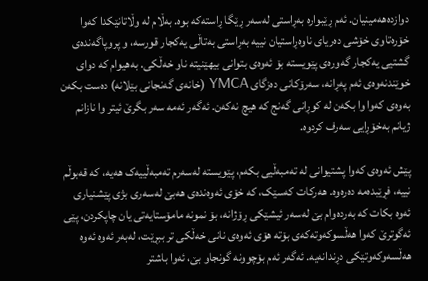دوازدەهەمینیان. ئەم ڕێبوارە بەڕاستی لەسەر ڕێگا ڕاستەکە بوە. بەڵام لە وڵاتانێکدا کەوا خۆرەتاوی خۆشی دەریای ناوەڕاستیان نییە بەڕاستی بەتاڵی یەکجار قورسە، و پروپاگەندەی گشتیی یەکجار گەورەی پێویستە بۆ ئەوەی بتوانی بیهێنیتە ناو خەڵکی. بەهیوام کە دوای خوێندنەوەی ئەم پەڕانە، سەرۆکانی دەزگای YMCA (خانەی گەنجانی بێلانە) دەست بکەن بەوەی کەوا وا بکەن لە کوڕانی گەنج کە هیچ نەکەن. ئەگەر ئەمە سەر بگرێ ئیتر وا نازانم ژیانم بەخۆڕایی سەرف کردوە.

پێش ئەوەی کەوا پشتیوانی لە تەمبەڵیی بکەم، پێویستە لەسەرم تەمبەڵییەک هەیە، کە قەبوڵم نییە، فڕێبدەمە دەرەوە. هەرکات کەسێک، کە خۆی ئەوەندەی هەبێ لەسەری بژی پێشنیاری ئەوە بکات کە بەردەوام بێ لەسەر ئیشێکی ڕۆژانە، بۆ نمونە مامۆستایەتی یان چاپکردن، پێی ئەگوترێ کەوا هەڵسوکەوتەکەی بۆتە هۆی ئەوەی نانی خەڵکی تر ببڕێت، لەبەر ئەوە ئەوە هەڵسەوکەوتێکی دڕندانەیە. ئەگەر ئەم بۆچوونە گونجاو بێ، ئەوا باشتر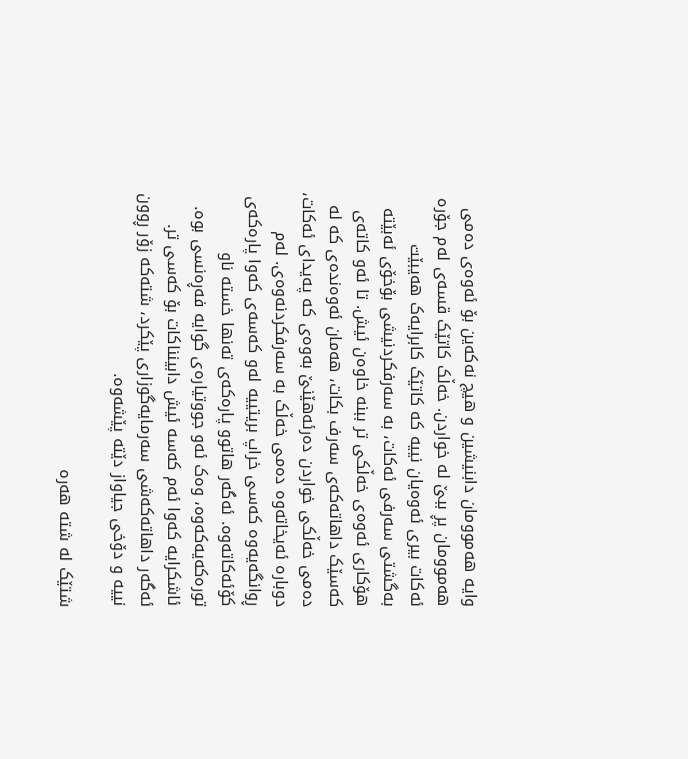وایە هەموومان دابنیشین و هیچ نەکەین بۆ ئەوەی دەمی هەموومان پڕ ببێ لە خواردن. خەڵک کاتێک قسەی لەم جۆرە ئەکات بیری ئەوەیان نییە کە کاتێک کابرایەک هەیبێت بەگشتی سەرفی ئەکات، بە سەرفکردنیشی بۆخۆی ئەبێتە هۆکاری ئەوەی خەڵکی تر ببنە خاوەن ئیش. تا ئەو کاتەی کەسێک داهاتەکەی سەرف بکات، هەمان ئەوەندەی کە لە دەمی خەڵکی خواردن دەرئەهێنێ بەوەی کە پەیدای ئەکات، دوبارە ئەیخاتەوە دەمی خەڵک بە سەرفکردنەوەی. لەم ڕوانگەیەوە کەسی خراپ بریتییە لەو کەسەی کەوا پارەکەی کۆئەکاتەوە. ئەگەر هاتوو پارەکەی تەنها خستە ناو تورەکەیەکەوە، وەک ئەو جووتیارەی گوایە فەڕەنسی بوە. ئاشکرایە کەوا ئەم کەسە ئیش دابینناکات بۆ کەسی تر. ئەگەر داهاتەکەشی سەرمایەگوزاری پێکرد، شتەکە زۆر ڕوون نییە و دۆخی جیاواز دێتە پێشەوە.

شتێک لە شتە هەرە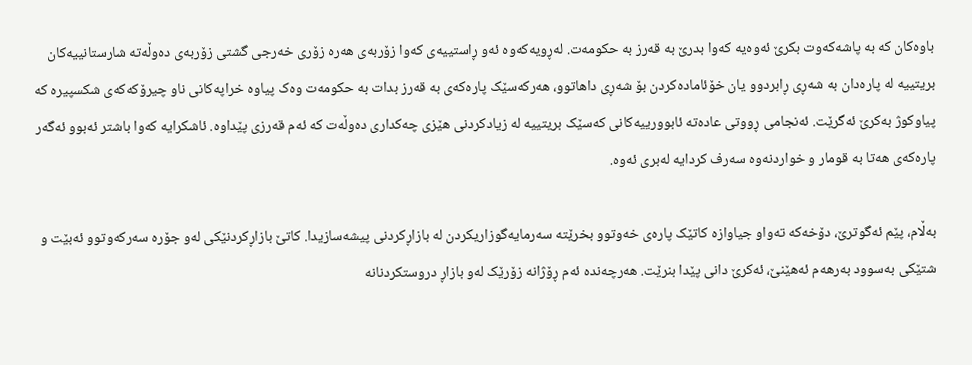باوەکان کە بە پاشەکەوت بکرێ ئەوەیە کەوا بدرێ بە قەرز بە حکومەت. لەڕویەکەوە ئەو ڕاستییەی کەوا زۆربەی هەرە زۆری خەرجی گشتی زۆربەی دەوڵەتە شارستانییەکان بریتییە لە پارەدان بە شەڕی ڕابردوو یان خۆئامادەکردن بۆ شەڕی داهاتوو، هەرکەسێک پارەکەی بە قەرز بدات بە حکومەت وەک پیاوە خراپەکانی ناو چیرۆکەکەی شکسپیرە کە پیاوکوژ بەکرێ ئەگرێت. ئەنجامی ڕووتی عادەتە ئابوورییەکانی کەسێک بریتییە لە زیادکردنی هێزی چەکداری دەوڵەت کە ئەم قەرزی پێداوە. ئاشکرایە کەوا باشتر ئەبوو ئەگەر پارەکەی هەتا بە قومار و خواردنەوە سەرف کردایە لەبری ئەوە.

بەڵام، پێم ئەگوترێ، دۆخەکە تەواو جیاوازە کاتێک پارەی خەوتوو بخرێتە سەرمایەگوزاریکردن لە بازاڕکردنی پیشەسازیدا. کاتێ بازاڕکردنێکی لەو جۆرە سەرکەوتوو ئەبێت و شتێکی بەسوود بەرهەم ئەهێنێ، ئەکرێ دانی پێدا بنرێت. هەرچەندە ئەم ڕۆژانە زۆرێک لەو بازاڕ دروستکردنانە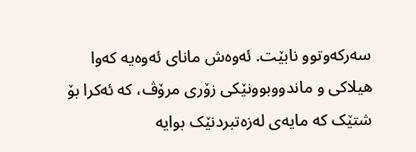سەرکەوتوو نابێت. ئەوەش مانای ئەوەیە کەوا هیلاکی و ماندووبوونێکی زۆری مرۆڤ، کە ئەکرا بۆ شتێک کە مایەی لەزەتبردنێک بوایە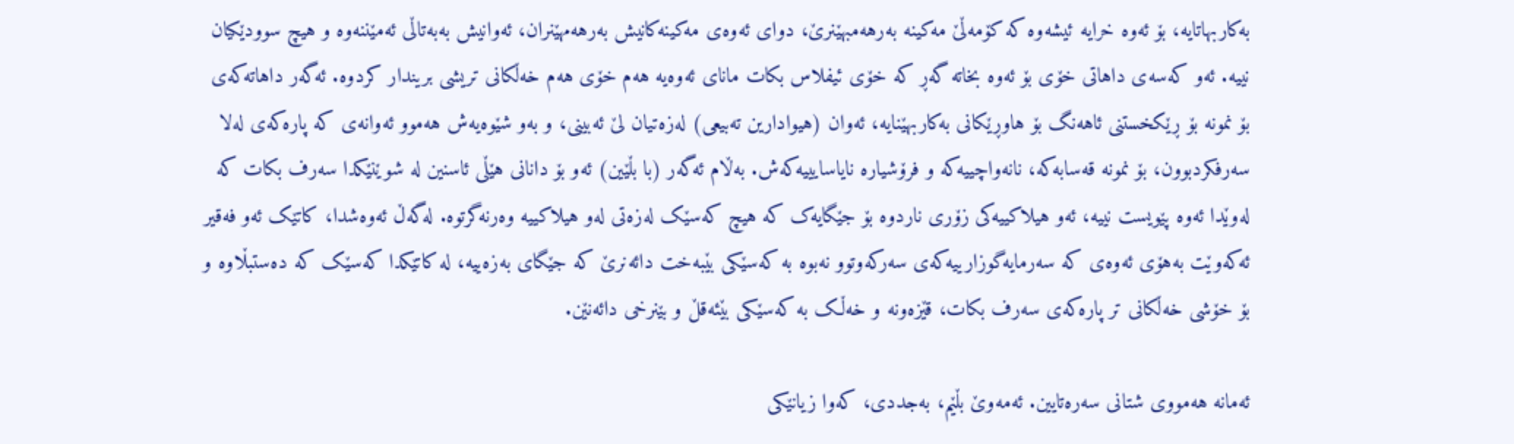بەکاربهاتایە، بۆ ئەوە خرایە ئیشەوە کە کۆمەڵێ مەکینە بەرهەمبهێنرێ، دوای ئەوەی مەکینەکانیش بەرهەمهێنران، ئەوانیش بەبەتاڵی ئەمێننەوە و هیچ سوودێکیان نییە. ئەو کەسەی داهاتی خۆی بۆ ئەوە بخاتە گەڕ کە خۆی ئیفلاس بکات مانای ئەوەیە هەم خۆی هەم خەڵکانی تریشی بریندار کردوە. ئەگەر داهاتەکەی بۆ نمونە بۆ ڕێکخستنی ئاهەنگ بۆ هاوڕێکانی بەکاربهێنایە، ئەوان (هیوادارین تەبیعی) لەزەتیان لێ ئەبینی، و بەو شێوەیەش هەموو ئەوانەی کە پارەکەی لەلا سەرفکردبوون، بۆ نمونە قەسابەکە، نانەواچییەکە و فرۆشیارە نایاسایییەکەش. بەڵام ئەگەر (با بڵێین) ئەو بۆ دانانی هێڵی ئاسنین لە شوێنێکدا سەرف بکات کە لەوێدا ئەوە پێویست نییە، ئەو هیلاکییەکی زۆری ناردوە بۆ جێگایەک کە هیچ کەسێک لەزەتی لەو هیلاکییە وەرنەگرتوە. لەگەڵ ئەوەشدا، کاتێک ئەو فەقیر ئەکەوێت بەهۆی ئەوەی کە سەرمایەگوزارییەکەی سەرکەوتوو نەبوە بە کەسێکی بێبەخت دائەنرێ کە جێگای بەزەییە، لە کاتێکدا کەسێک کە دەستبڵاوە و بۆ خۆشی خەڵکانی تر پارەکەی سەرف بکات، قێزەونە و خەڵک بە کەسێکی بێئەقڵ و بێنرخی دائەنێن.

ئەمانە هەمووی شتانی سەرەتایین. ئەمەوێ بڵێم، بەجددی، کەوا زیانێکی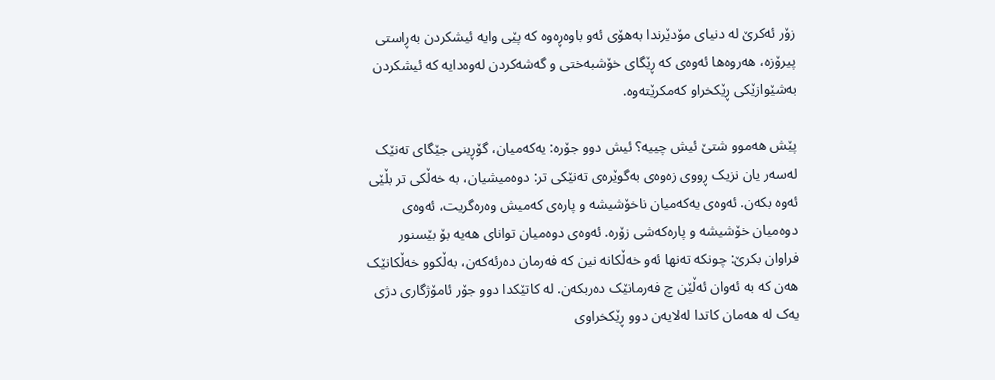زۆر ئەکرێ لە دنیای مۆدێرندا بەهۆی ئەو باوەڕەوە کە پێی وایە ئیشکردن بەڕاستی پیرۆزە، هەروەها ئەوەی کە ڕێگای خۆشبەختی و گەشەکردن لەوەدایە کە ئیشکردن بەشێوازێکی ڕێکخراو کەمکرێتەوە.

پێش هەموو شتێ ئیش چییە؟ ئیش دوو جۆرە: یەکەمیان، گۆڕینی جێگای تەنێک لەسەر یان نزیک ڕووی زەوەی بەگوێرەی تەنێکی تر: دوەمیشیان، بە خەڵکی تر بڵێی ئەوە بکەن. ئەوەی یەکەمیان ناخۆشیشە و پارەی کەمیش وەرەگریت، ئەوەی دوەمیان خۆشیشە و پارەکەشی زۆرە. ئەوەی دوەمیان توانای هەیە بۆ بێسنور فراوان بکرێ: چونکە تەنها ئەو خەڵکانە نین کە فەرمان دەرئەکەن، بەڵکوو خەڵکانێک هەن کە بە ئەوان ئەڵێن چ فەرمانێک دەربکەن. لە کاتێکدا دوو جۆر ئامۆژگاری دژی یەک لە هەمان کاتدا لەلایەن دوو ڕێکخراوی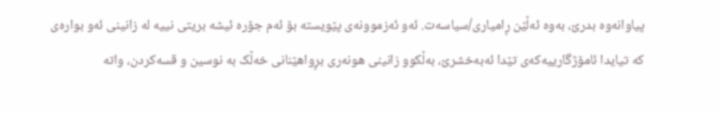پیاوانەوە بدرێ، بەوە ئەڵێن ڕامیاری/سیاسەت. ئەو ئەزموونەی پێویستە بۆ ئەم جۆرە ئیشە بریتی نییە لە زانینی ئەو بوارەی کە تیایدا ئامۆژگارییەکەی تێدا ئەبەخشرێ، بەڵکوو زانینی هونەری بڕواهێنانی خەڵک بە نوسین و قسەکردن، واتە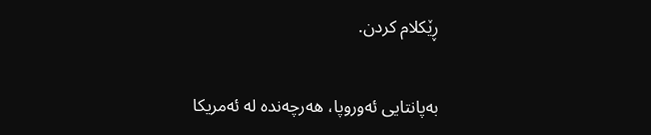ڕێکلام کردن.

بەپانتایی ئەوروپا، هەرچەندە لە ئەمریکا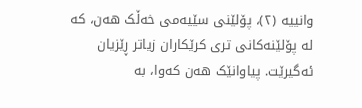وانییە (٢)، پۆلێنی سێیەمی خەڵک هەن، کە لە پۆلێنەکانی تری کرێکاران زیاتر ڕێزیان ئەگیرێت. پیاوانێک هەن کەوا، بە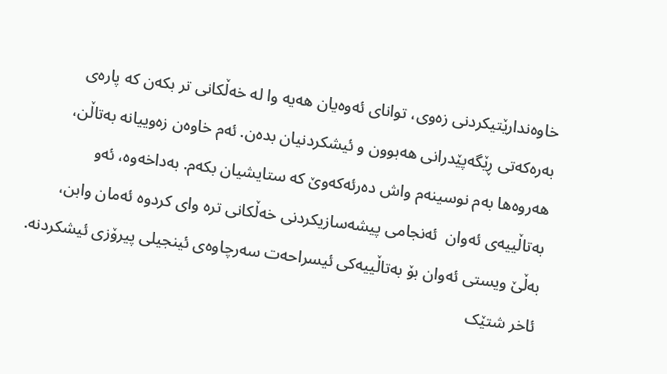خاوەندارێتیکردنی زەوی، توانای ئەوەیان هەیە وا لە خەڵکانی تر بکەن کە پارەی بەرەکەتی ڕێگەپێدرانی هەبوون و ئیشکردنیان بدەن. ئەم خاوەن زەوییانە بەتاڵن، هەروەها بەم نوسینەم واش دەرئەکەوێ کە ستایشیان بکەم. بەداخەوە، ئەو بەتاڵییەی ئەوان  ئەنجامی پیشەسازیکردنی خەڵکانی ترە وای کردوە ئەمان وابن، بەڵێ ویستی ئەوان بۆ بەتاڵییەکی ئیسراحەت سەرچاوەی ئینجیلی پیرۆزی ئیشکردنە. ئاخر شتێک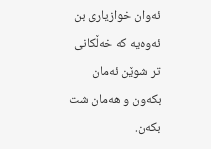ئەوان خوازیاری بن ئەوەیە کە خەڵکانی تر شوێن ئەمان بکەون و هەمان شت بکەن.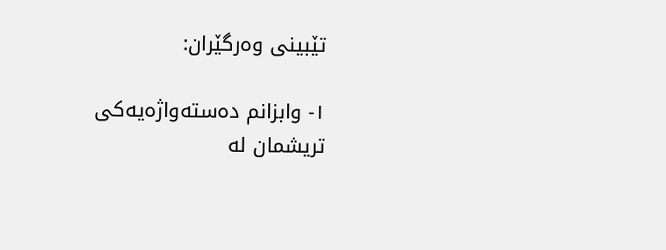تێبینی وەرگێران:

١- وابزانم دەستەواژەیەکی تریشمان لە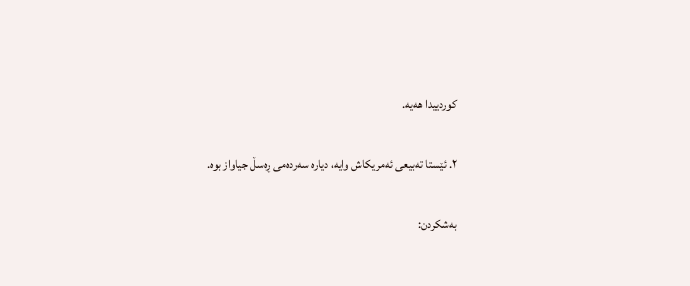کوردییدا هەیە.

٢. ئێستا تەبیعی ئەمریکاش وایە، دیارە سەردەمی ڕەسڵ جیاواز بوە.

بەشکردن: